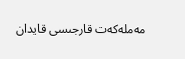مەملەكەت قارجىسى قايدان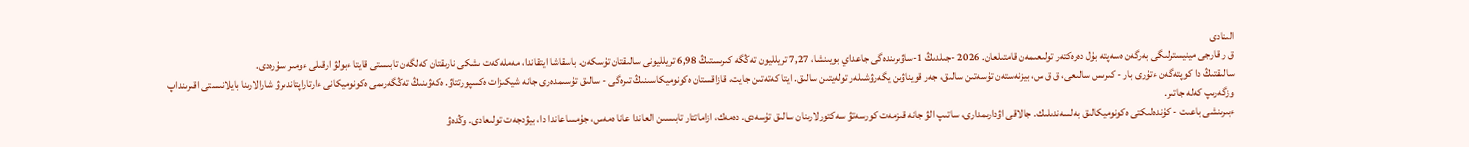الىنادى
ق ر قارجى مينيسترلىگى بەرگەن ەسەپتە بۇل دەرەكتەر تولىعىمەن قامتىلعان. 2026 -جىلدىڭ 1-ساۋىرىندەگى جاعداي بويىنشا، 7,27 تريلليون تەڭگە كىرىستىڭ 6,98 تريلليونى سالىقتان تۇسكەن. باسقاشا ايتقاندا، مەملەكەت ىشكى نارىقتان كەلگەن تابىستى قايتا ءبولۋ ارقىلى ءومىر سۇرەدى.
سالىقتىڭ دا كوپتەگەن ءتۇرى بار - كىرىس سالىعى، ق ق س، بيزنەستەن تۇسەتىن سالىق، جەر قويناۋىن يگەرۋشىلەر تولەيتىن سالىق. ايتا كەتەتىن جايت، قازاقستان ەكونوميكاسىنىڭ تىرەگى - سالىق تۇسىمدەرى جانە شيكىزات ەكسپورتتاۋ. ەكەۋىنىڭ تەڭگەرىمى ەكونوميكانى ءارتاراپتاندىرۋ شارالارىنا بايلانىستى اقىرىنداپ وزگەرىپ كەلە جاتىر.
ءبىرىنشى باعىت - كۇندەلىكتى ەكونوميكالىق بەلسەندىلىك. جالاقى اۋدارىمدارى، ساتىپ الۋ جانە قىزمەت كورسەتۋ سەكتورلارىنان سالىق تۇسەدى. دەمەك، ازاماتتار تابىسىن العاندا عانا ەمەس، جۇمساعاندا دا، بيۋدجەت تولىعادى. وڭدەۋ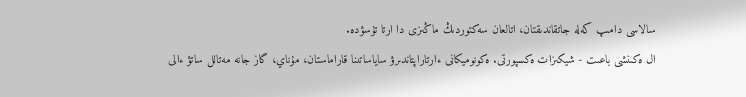سالاسى دامىپ كەلە جاتقاندىقتان، اتالعان سەكتوردىڭ ماڭىزى دا ارتا تۇسۋدە.
ال ەكىنشى باعىت - شيكىزات ەكسپورتى. ەكونوميكانى ءارتاراپتاندىرۋ ساياساتىنا قاراماستان، مۇناي، گاز جانە مەتالل ساتۋ ءالى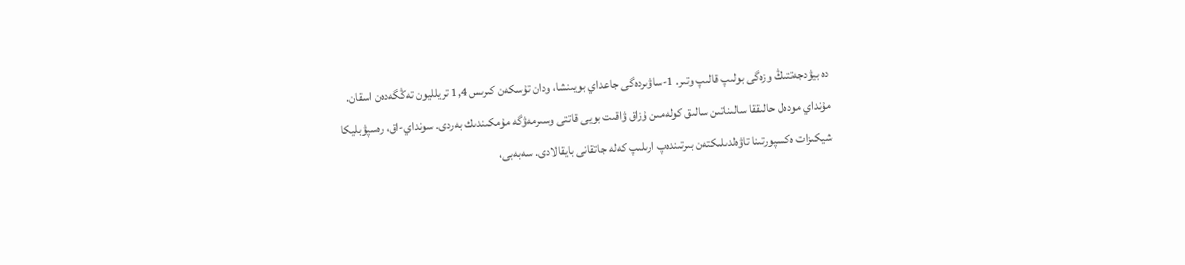دە بيۋدجەتتىڭ وزەگى بولىپ قالىپ وتىر. 1-ساۋىردەگى جاعداي بويىنشا، ودان تۇسكەن كىرىس 1,4 تريلليون تەڭگەدەن اسقان.
مۇنداي مودەل حالىققا سالىناتىن سالىق كولەمىن ۇزاق ۋاقىت بويى قاتتى وسىرمەۋگە مۇمكىندىك بەردى. سونداي-اق، رەسپۋبليكا شيكىزات ەكسپورتىنا تاۋەلدىلىكتەن بىرتىندەپ ارىلىپ كەلە جاتقانى بايقالادى. سەبەبى،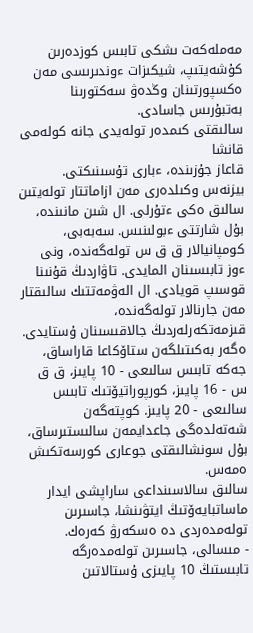مەملەكەت ىشكى تابىس كوزدەرىن كۇشەيتىپ، شيكىزات ءوندىرىسى مەن ەكسپورتىنان وڭدەۋ سەكتورىنا بەتبۇرىس جاسادى.
سالىقتى كىمدەر تولەيدى جانە كولەمى قانشا
قاعاز جۇزىندە، ءبارى تۇسىنىكتى. بيزنەس وكىلدەرى مەن ازاماتتار تولەيتىن سالىق ەكى ءتۇرلى. ال شىن مانىندە، بۇل شارتتى ءبولىنىس. سەبەبى، كومپانيالار ق ق س تولەگەندە، ونى ءوز تابىسىنان المايدى. تاۋاردىڭ قۇنىنا قوسىپ قويادى. ال الەۋمەتتىك سالىقتار مەن جارنالار تولەگەندە، قىزمەتكەرلەردىڭ جالاقىسىنان ۇستايدى.
ەگەر بەكىتىلگەن ستاۆكاعا قاراساق، جەكە تابىس سالىعى - 10 پايىز، ق ق س - 16 پايىز، كورپوراتيۆتىك تابىس سالىعى - 20 پايىز. كوپتەگەن شەتەلدەگى جاعدايمەن سالىستىرساق، بۇل سونشالىقتى جوعارى كورسەتكىش ەمەس.
سالىق سالاسىنداعى ساراپشى ايدار ماساتبايەۆتىڭ ايتۋىنشا، جاسىرىن تولەمدەردى دە ەسكەرۋ كەرەك.
- مىسالى، جاسىرىن تولەمدەرگە تابىستىڭ 10 پايىزى ۇستالاتىن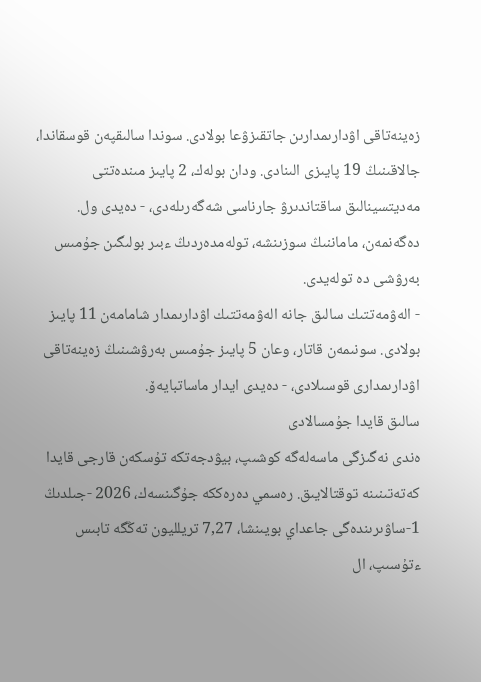زەينەتاقى اۋدارىمدارىن جاتقىزۋعا بولادى. سوندا سالىقپەن قوسقاندا، جالاقىنىڭ 19 پايىزى الىنادى. ودان بولەك، 2 پايىز مىندەتتى مەديتسينالىق ساقتاندىرۋ جارناسى شەگەرىلەدى، - دەيدى ول.
دەگەنمەن، ماماننىڭ سوزىنشە، تولەمدەردىڭ ءبىر بولىگىن جۇمىس بەرۋشى دە تولەيدى.
- الەۋمەتتىك سالىق جانە الەۋمەتتىك اۋدارىمدار شامامەن 11 پايىز بولادى. سونىمەن قاتار، وعان 5 پايىز جۇمىس بەرۋشىنىڭ زەينەتاقى اۋدارىمدارى قوسىلادى، - دەيدى ايدار ماساتبايەۆ.
سالىق قايدا جۇمسالادى
ەندى نەگىزگى ماسەلەگە كوشىپ، بيۋدجەتكە تۇسكەن قارجى قايدا كەتەتىنىنە توقتالايىق. رەسمي دەرەككە جۇگىنسەك، 2026 -جىلدىڭ 1-ساۋىرىندەگى جاعداي بويىنشا، 7,27 تريلليون تەڭگە تابىس ءتۇسىپ، ال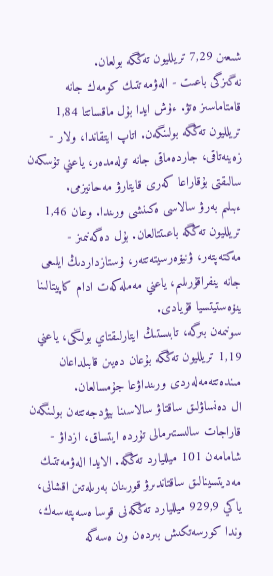شىعىن 7,29 تريلليون تەڭگە بولعان.
نەگىزگى باعىت - الەۋمەتتىك كومەك جانە قامتاماسىز ەتۋ. ءۇش ايدا بۇل ماقساتتا 1,84 تريلليون تەڭگە بولىنگەن. اتاپ ايتقاندا، ولار - زەينەتاقى، جاردەماقى جانە تولەمدەر، ياعني تۇسكەن سالىقتى بۇقاراعا كەرى قايتارۋ مەحانيزمى.
ءبىلىم بەرۋ سالاسى ەكىنشى ورىندا. وعان 1,46 تريلليون تەڭگە باعىتتالعان. بۇل دەگەنىمىز - مەكتەپتەر، ۋنيۆەرسيتەتتەر، ۇستازداردىڭ ايلىعى جانە ينفراقۇرىلىم، ياعني مەملەكەت ادام كاپيتالىنا ينۆەستيتسيا قۇيادى.
سونىمەن بىرگە، تابىستىڭ ايتارلىقتاي بولىگى، ياعني 1,19 تريلليون تەڭگە بۇعان دەيىن قابىلداعان مىندەتتەمەلەردى ورىنداۋعا جۇمسالعان.
ال دەنساۋلىق ساقتاۋ سالاسىنا بيۋدجەتتەن بولىنگەن قاراجات سالىستىرمالى تۇردە ايتساق، ازداۋ - شامامەن 101 ميلليارد تەڭگە. الايدا الەۋمەتتىك مەديتسينالىق ساقتاندىرۋ قورىنان بەرىلەتىن اقشانى، ياكي 929,9 ميلليارد تەڭگەنى قوسا ەسەپتەسەك، وندا كورسەتكىش بىردەن ون ەسەگە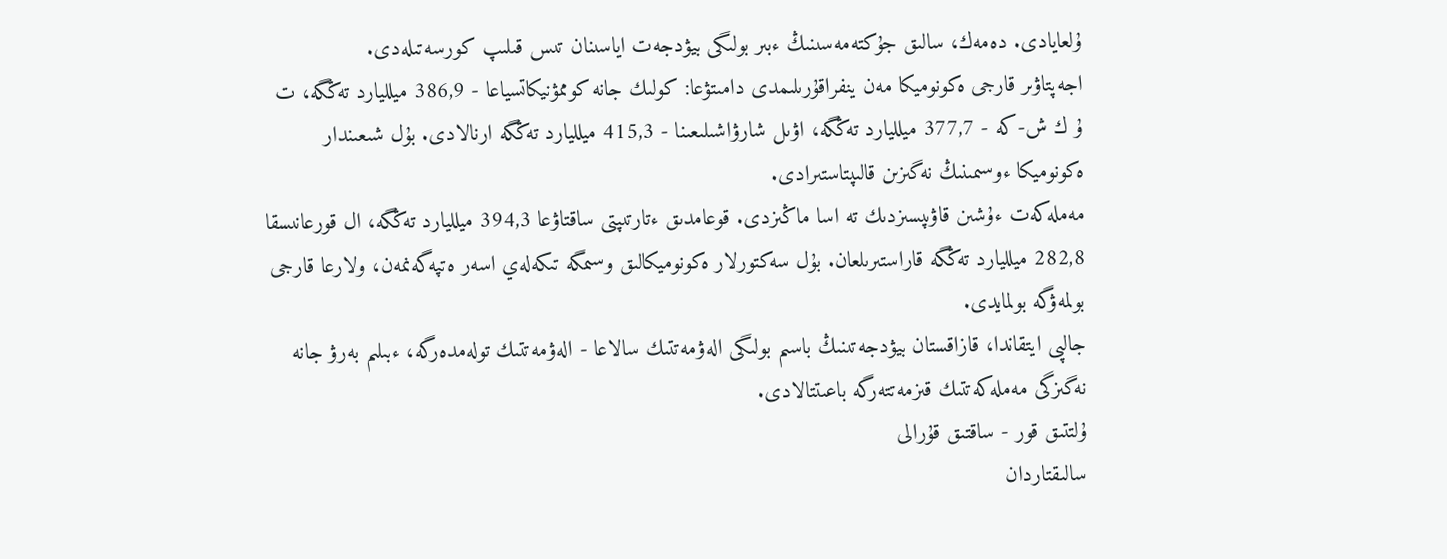ۇلعايادى. دەمەك، سالىق جۇكتەمەسىنىڭ ءبىر بولىگى بيۋدجەت اياسىنان تىس قىلىپ كورسەتىلەدى.
اجەپتاۋىر قارجى ەكونوميكا مەن ينفراقۇرىلىمدى دامىتۋعا: كولىك جانە كوممۋنيكاتسياعا - 386,9 ميلليارد تەڭگە، ت ۇ ك ش-كە - 377,7 ميلليارد تەڭگە، اۋىل شارۋاشىلىعىنا - 415,3 ميلليارد تەڭگە ارنالادى. بۇل شىعىندار ەكونوميكا ءوسىمىنىڭ نەگىزىن قالىپتاستىرادى.
مەملەكەت ءۇشىن قاۋىپسىزدىك تە اسا ماڭىزدى. قوعامدىق ءتارتىپتى ساقتاۋعا 394,3 ميلليارد تەڭگە، ال قورعانىسقا 282,8 ميلليارد تەڭگە قاراستىرىلعان. بۇل سەكتورلار ەكونوميكالىق وسىمگە تىكەلەي اسەر ەتپەگەنمەن، ولارعا قارجى بولمەۋگە بولمايدى.
جالپى ايتقاندا، قازاقستان بيۋدجەتىنىڭ باسىم بولىگى الەۋمەتتىك سالاعا - الەۋمەتتىك تولەمدەرگە، ءبىلىم بەرۋ جانە نەگىزگى مەملەكەتتىك قىزمەتتەرگە باعىتتالادى.
ۇلتتىق قور - ساقتىق قۇرالى
سالىقتاردان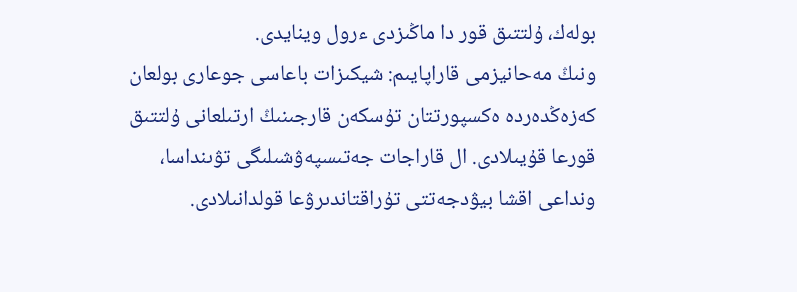بولەك، ۇلتتىق قور دا ماڭىزدى ءرول وينايدى.
ونىڭ مەحانيزمى قاراپايىم: شيكىزات باعاسى جوعارى بولعان كەزەڭدەردە ەكسپورتتان تۇسكەن قارجىنىڭ ارتىلعانى ۇلتتىق قورعا قۇيىلادى. ال قاراجات جەتىسپەۋشىلىگى تۋىنداسا، ونداعى اقشا بيۋدجەتتى تۇراقتاندىرۋعا قولدانىلادى.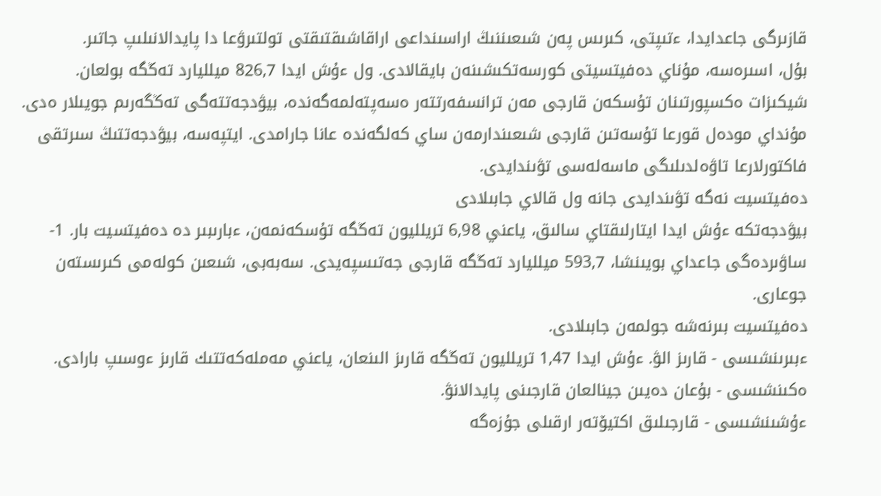قازىرگى جاعدايدا، ءتىپتى، كىرىس پەن شىعىننىڭ اراسىنداعى اراقاشىقتىقتى تولتىرۋعا دا پايدالانىلىپ جاتىر.
بۇل، اسىرەسە، مۇناي دەفيتسيتى كورسەتكىشىنەن بايقالادى. ول ءۇش ايدا 826,7 ميلليارد تەڭگە بولعان. شيكىزات ەكسپورتىنان تۇسكەن قارجى مەن ترانسفەرتتەر ەسەپتەلمەگەندە، بيۋدجەتتەگى تەڭگەرىم جويىلار ەدى. مۇنداي مودەل قورعا تۇسەتىن قارجى شىعىندارمەن ساي كەلگەندە عانا جارامدى. ايتپەسە، بيۋدجەتتىڭ سىرتقى فاكتورلارعا تاۋەلدىلىگى ماسەلەسى تۋىندايدى.
دەفيتسيت نەگە تۋىندايدى جانە ول قالاي جابىلادى
بيۋدجەتكە ءۇش ايدا ايتارلىقتاي سالىق، ياعني 6,98 تريلليون تەڭگە تۇسكەنمەن، ءبارىبىر دە دەفيتسيت بار. 1-ساۋىردەگى جاعداي بويىنشا، 593,7 ميلليارد تەڭگە قارجى جەتىسپەيدى. سەبەبى، شىعىن كولەمى كىرىستەن جوعارى.
دەفيتسيت بىرنەشە جولمەن جابىلادى.
ءبىرىنشىسى - قارىز الۋ. ءۇش ايدا 1,47 تريلليون تەڭگە قارىز الىنعان، ياعني مەملەكەتتىك قارىز ءوسىپ بارادى.
ەكىنشىسى - بۇعان دەيىن جينالعان قارجىنى پايدالانۋ.
ءۇشىنشىسى - قارجىلىق اكتيۆتەر ارقىلى جۇزەگە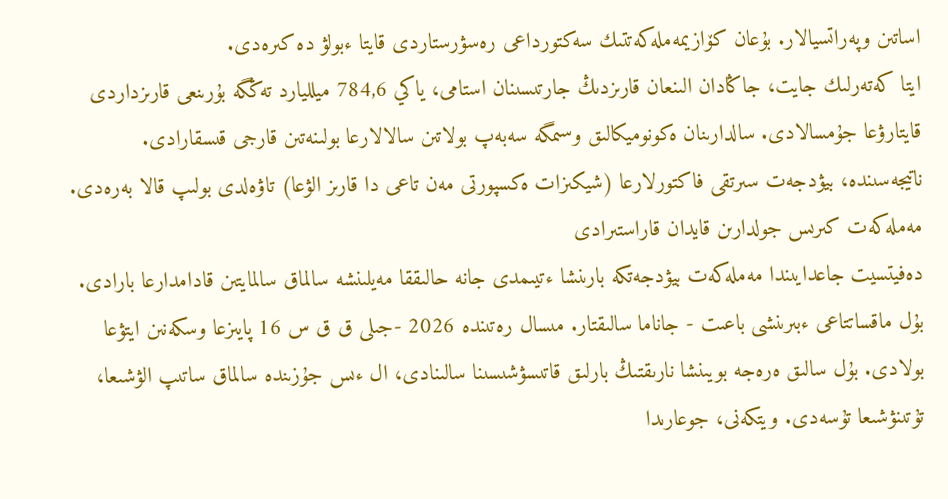اساتىن وپەراتسيالار. بۇعان كۆازيمەملەكەتتىك سەكتورداعى رەسۋرستاردى قايتا ءبولۋ دە كىرەدى.
ايتا كەتەرلىك جايت، جاڭادان الىنعان قارىزدىڭ جارتىسىنان استامى، ياكي 784,6 ميلليارد تەڭگە بۇرىنعى قارىزداردى قايتارۋعا جۇمسالادى. سالدارىنان ەكونوميكالىق وسىمگە سەبەپ بولاتىن سالالارعا بولىنەتىن قارجى قىسقارادى.
ناتيجەسىندە، بيۋدجەت سىرتقى فاكتورلارعا (شيكىزات ەكسپورتى مەن تاعى دا قارىز الۋعا) تاۋەلدى بولىپ قالا بەرەدى.
مەملەكەت كىرىس جولدارىن قايدان قاراستىرادى
دەفيتسيت جاعدايىندا مەملەكەت بيۋدجەتكە بارىنشا ءتيىمدى جانە حالىققا مەيلىنشە سالماق سالمايتىن قادامدارعا بارادى.
بۇل ماقساتتاعى ءبىرىنشى باعىت - جاناما سالىقتار. مىسال رەتىندە 2026 -جىلى ق ق س 16 پايىزعا وسكەنىن ايتۋعا بولادى. بۇل سالىق ەرەجە بويىنشا نارىقتىڭ بارلىق قاتىسۋشىسىنا سالىنادى، ال ءىس جۇزىندە سالماق ساتىپ الۋشىعا، تۇتىنۋشىعا تۇسەدى. ويتكەنى، جوعارىدا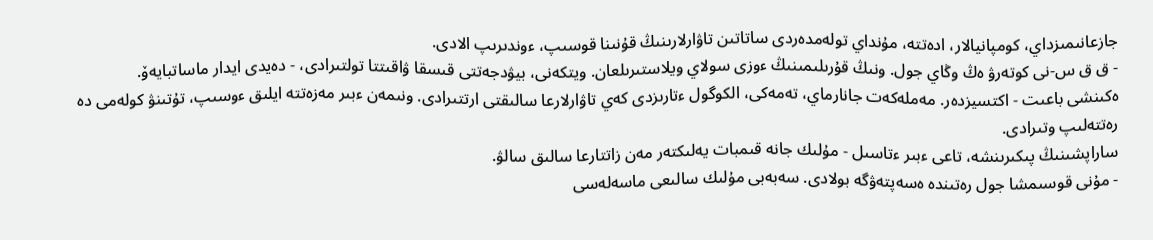جازعانىمىزداي، كومپانيالار، ادەتتە، مۇنداي تولەمدەردى ساتاتىن تاۋارلارىنىڭ قۇنىنا قوسىپ، ءوندىرىپ الادى.
- ق ق س-نى كوتەرۋ ەڭ وڭاي جول. ونىڭ قۇرىلىمىنىڭ ءوزى سولاي ويلاستىرىلعان. ويتكەنى، بيۋدجەتتى قىسقا ۋاقىتتا تولتىرادى، - دەيدى ايدار ماساتبايەۆ.
ەكىنشى باعىت - اكتسيزدەر. مەملەكەت جانارماي، تەمەكى، الكوگول ءتارىزدى كەي تاۋارلارعا سالىقتى ارتتىرادى. ونىمەن ءبىر مەزەتتە ايلىق ءوسىپ، تۇتىنۋ كولەمى دە رەتتەلىپ وتىرادى.
ساراپشىنىڭ پىكىرىنشە، تاعى ءبىر ءتاسىل - مۇلىك جانە قىمبات يەلىكتەر مەن زاتتارعا سالىق سالۋ.
- مۇنى قوسىمشا جول رەتىندە ەسەپتەۋگە بولادى. سەبەبى مۇلىك سالىعى ماسەلەسى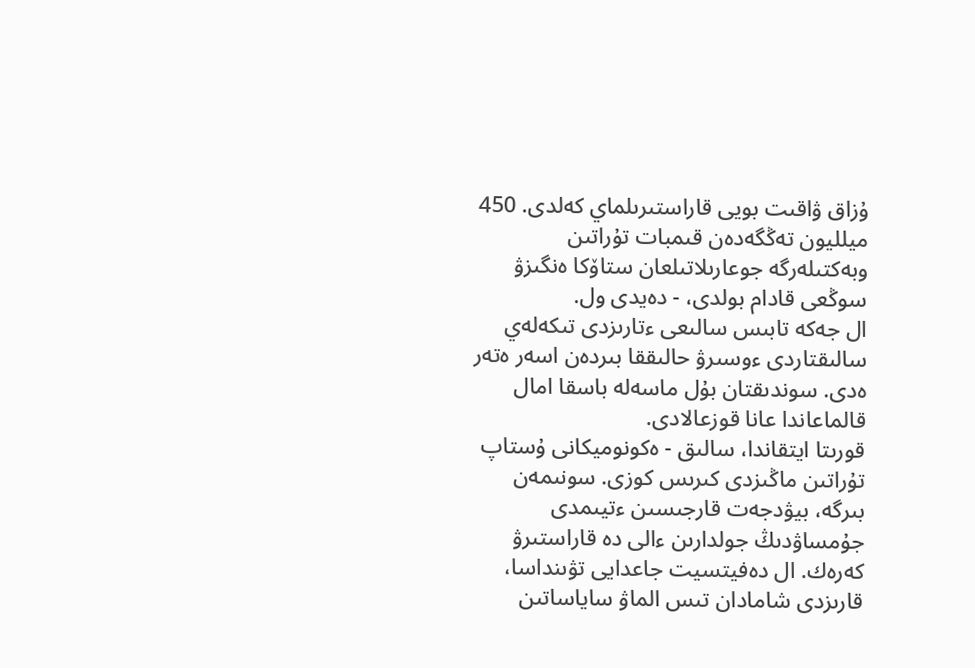ۇزاق ۋاقىت بويى قاراستىرىلماي كەلدى. 450 ميلليون تەڭگەدەن قىمبات تۇراتىن وبەكتىلەرگە جوعارىلاتىلعان ستاۆكا ەنگىزۋ سوڭعى قادام بولدى، - دەيدى ول.
ال جەكە تابىس سالىعى ءتارىزدى تىكەلەي سالىقتاردى ءوسىرۋ حالىققا بىردەن اسەر ەتەر ەدى. سوندىقتان بۇل ماسەلە باسقا امال قالماعاندا عانا قوزعالادى.
قورىتا ايتقاندا، سالىق - ەكونوميكانى ۇستاپ تۇراتىن ماڭىزدى كىرىس كوزى. سونىمەن بىرگە، بيۋدجەت قارجىسىن ءتيىمدى جۇمساۋدىڭ جولدارىن ءالى دە قاراستىرۋ كەرەك. ال دەفيتسيت جاعدايى تۋىنداسا، قارىزدى شامادان تىس الماۋ ساياساتىن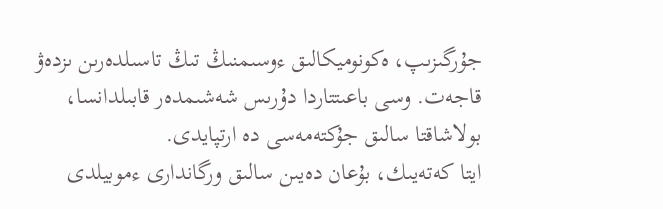جۇرگىزىپ، ەكونوميكالىق ءوسىمنىڭ تىڭ تاسىلدەرىن ىزدەۋ قاجەت. وسى باعىتتاردا دۇرىس شەشىمدەر قابىلدانسا، بولاشاقتا سالىق جۇكتەمەسى دە ارتپايدى.
ايتا كەتەيىك، بۇعان دەيىن سالىق ورگاندارى ءموبيلدى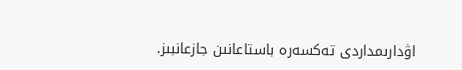اۋدارىمداردى تەكسەرە باستاعانىن جازعانبىز.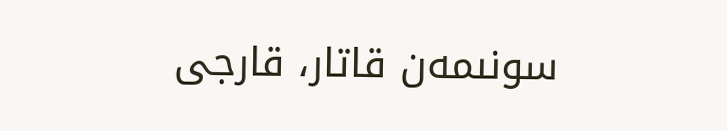سونىمەن قاتار، قارجى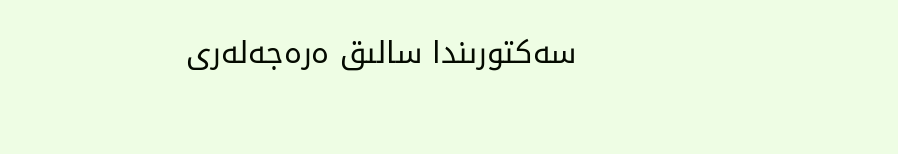سەكتورىندا سالىق ەرەجەلەرى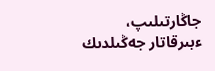جاڭارتىلىپ، ءبىرقاتار جەڭىلدىك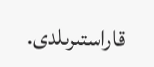قاراستىرىلدى.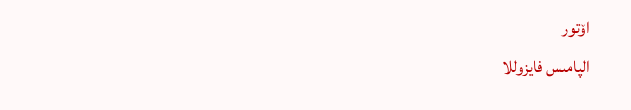اۆتور
الپامىس فايزوللا